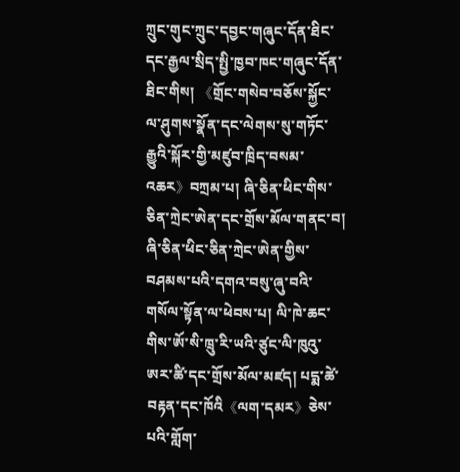ཀྲུང་གུང་ཀྲུང་དབྱང་གཞུང་དོན་ཐིང་དང་རྒྱལ་སྲིད་སྤྱི་ཁྱབ་ཁང་གཞུང་དོན་ཐིང་གིས། 《གྲོང་གསེབ་བཅོས་སྐྱོང་ལ་ཤུགས་སྣོན་དང་ལེགས་སུ་གཏོང་རྒྱུའི་སྐོར་གྱི་མཛུབ་ཁྲིད་བསམ་འཆར》བཀྲམ་པ། ཞི་ཅིན་ཕིང་གིས་ཅིན་ཀྲེང་ཨེན་དང་གྲོས་མོལ་གནང་བ། ཞི་ཅིན་ཕིང་ཅིན་ཀྲེང་ཨེན་གྱིས་བཤམས་པའི་དགའ་བསུ་ཞུ་བའི་གསོལ་སྟོན་ལ་ཕེབས་པ། ལི་ཁེ་ཆང་གིས་ཨོ་སི་ཁྲུ་རི་ཡའི་ཙུང་ལི་ཁུའུ་ཨར་ཚི་དང་གྲོས་མོལ་མཛད། པདྨ་ཚེ་བརྟན་དང་ཁོའི《ལག་དམར》ཅེས་པའི་གློག་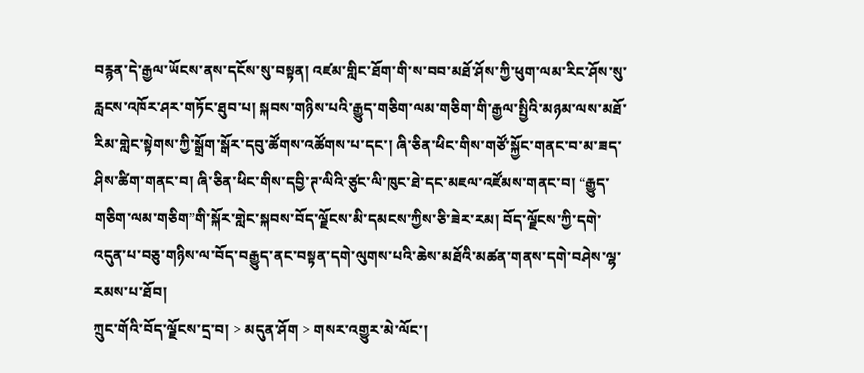བརྙན་དེ་རྒྱལ་ཡོངས་ནས་དངོས་སུ་བསྟན། འཛམ་གླིང་ཐོག་གི་ས་བབ་མཐོ་ཤོས་ཀྱི་ཕུག་ལམ་རིང་ཤོས་སུ་རླངས་འཁོར་ཤར་གཏོང་ཐུབ་པ། སྐབས་གཉིས་པའི་རྒྱུད་གཅིག་ལམ་གཅིག་གི་རྒྱལ་སྤྱིའི་མཉམ་ལས་མཐོ་རིམ་གླེང་སྟེགས་ཀྱི་སྒྲོག་སྒོར་དབུ་ཚོགས་འཚོགས་པ་དང་། ཞི་ཅིན་ཕིང་གིས་གཙོ་སྐྱོང་གནང་བ་མ་ཟད་ཤིས་ཚིག་གནང་བ། ཞི་ཅིན་ཕིང་གིས་དབྱི་ཊ་ལིའི་ཙུང་ལི་ཁུང་ཐེ་དང་མཇལ་འཛོམས་གནང་བ། “རྒྱུད་གཅིག་ལམ་གཅིག”གི་སྐོར་གླེང་སྐབས་བོད་ལྗོངས་མི་དམངས་ཀྱིས་ཅི་ཟེར་རམ། བོད་ལྗོངས་ཀྱི་དགེ་འདུན་པ་བཅུ་གཉིས་ལ་བོད་བརྒྱུད་ནང་བསྟན་དགེ་ལུགས་པའི་ཆེས་མཐོའི་མཚན་གནས་དགེ་བཤེས་ལྷ་རམས་པ་ཐོབ།
ཀྲུང་གོའི་བོད་ལྗོངས་དྲ་བ། > མདུན་ཤོག > གསར་འགྱུར་མེ་ལོང་།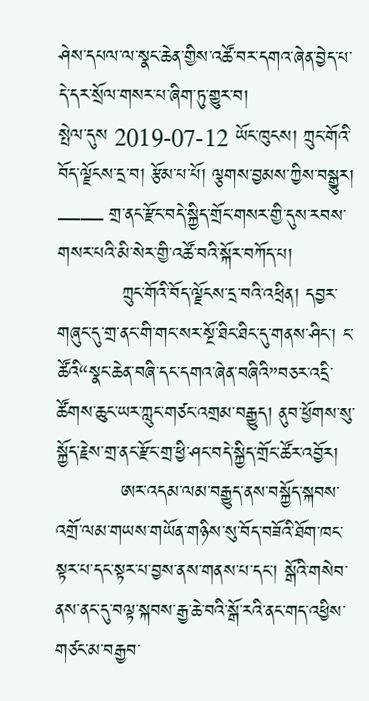ཤེས་དཔལ་ལ་སྣང་ཆེན་གྱིས་འཚོ་བར་དགའ་ཞེན་བྱེད་པ་དེ་དར་སྲོལ་གསར་པ་ཞིག་ཏུ་གྱུར་བ།
སྤེལ་དུས 2019-07-12 ཡོང་ཁུངས། ཀྲུང་གོའི་བོད་ལྗོངས་དྲ་བ། རྩོམ་པ་པོ། ལྕགས་བྱམས་ཀྱིས་བསྒྱུར།
—— གྲ་ནང་རྫོང་བདེ་སྐྱིད་གྲོང་གསར་གྱི་དུས་རབས་གསར་པའི་མི་སེར་གྱི་འཚོ་བའི་སྐོར་བཀོད་པ།
          ཀྲུང་གོའི་བོད་ལྗོངས་དྲ་བའི་འཕྲིན། དབྱར་གཞུང་དུ་གྲ་ནང་གི་གང་སར་སྔོ་ཐིང་ཐིང་དུ་གནས་ཤིང་། ང་ཚོའི“སྣང་ཆེན་བཞི་དང་དགའ་ཞེན་བཞིའི”བཅར་འདྲི་ཚོགས་ཆུང་ཡར་ཀླུང་གཙང་འགྲམ་བརྒྱུད། ནུབ་ཕྱོགས་སུ་སྐྱོད་རྗེས་གྲ་ནང་རྫོང་གྲ་ཕྱི་ཤང་བདེ་སྐྱིད་གྲོང་ཚོར་འབྱོར།
          ཨར་འདམ་ལམ་བརྒྱུད་ནས་བསྐྱོད་སྐབས་འགྲོ་ལམ་གཡས་གཡོན་གཉིས་སུ་བོད་བཟོའི་ཐོག་ཁང་སྟར་པ་དང་སྟར་པ་བྱས་ནས་གནས་པ་དང་། སྒོའི་གསེབ་ནས་ནང་དུ་བལྟ་སྐབས་རྒྱ་ཆེ་བའི་སྒོ་རའི་ནང་གད་འཕྱིས་གཙང་མ་བརྒྱབ་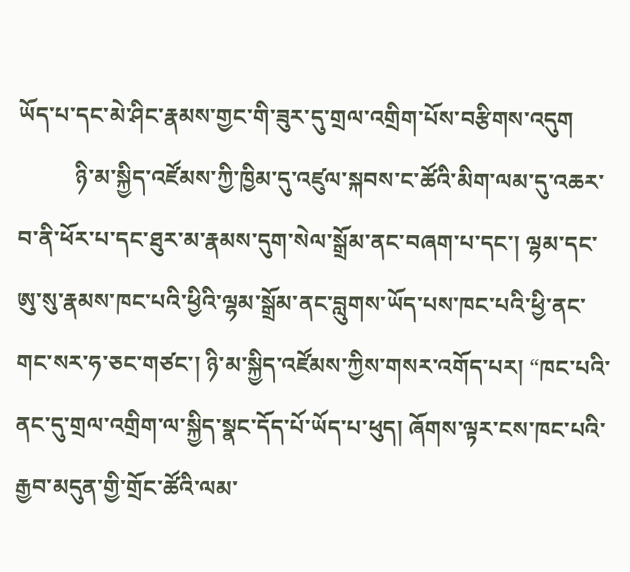ཡོད་པ་དང་མེ་ཤིང་རྣམས་གྱང་གི་ཟུར་དུ་གྲལ་འགྲིག་པོས་བརྩིགས་འདུག
          ཉི་མ་སྐྱིད་འཛོམས་ཀྱི་ཁྱིམ་དུ་འཛུལ་སྐབས་ང་ཚོའི་མིག་ལམ་དུ་འཆར་བ་ནི་ཕོར་པ་དང་ཐུར་མ་རྣམས་དུག་སེལ་སྒྲོམ་ནང་བཞག་པ་དང་། ལྷམ་དང་ཨུ་སུ་རྣམས་ཁང་པའི་ཕྱིའི་ལྷམ་སྒྲོམ་ནང་བླུགས་ཡོད་པས་ཁང་པའི་ཕྱི་ནང་གང་སར་ཧ་ཅང་གཙང་། ཉི་མ་སྐྱིད་འཛོམས་ཀྱིས་གསར་འགོད་པར། “ཁང་པའི་ནང་དུ་གྲལ་འགྲིག་ལ་སྐྱིད་སྣང་དོད་པོ་ཡོད་པ་ཕུད། ཞོགས་ལྟར་ངས་ཁང་པའི་རྒྱབ་མདུན་གྱི་གྲོང་ཚོའི་ལམ་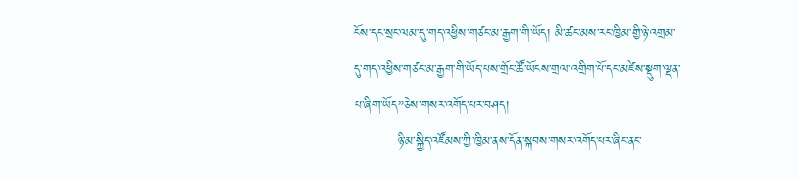ངོས་དང་སྲང་ལམ་དུ་གད་འཕྱིས་གཙང་མ་རྒྱག་གི་ཡོད། མི་ཚང་མས་རང་ཁྱིམ་གྱི་ཉེ་འགྲམ་དུ་གད་འཕྱིས་གཙང་མ་རྒྱག་གི་ཡོད་པས་གྲོང་ཚོ་ཡོངས་གྲལ་འགྲིག་པོ་དང་མཛེས་སྡུག་ལྡན་པ་ཞིག་ཡོད”ཅེས་གསར་འགོད་པར་བཤད།
          ཉི་མ་སྐྱིད་འཛོམས་ཀྱི་ཁྱིམ་ནས་དོན་སྐབས་གསར་འགོད་པར་ཞིང་ནང་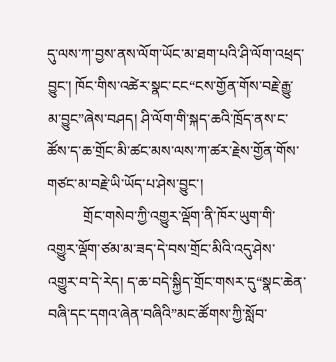དུ་ལས་ཀ་བྱས་ནས་ལོག་ཡོང་མ་ཐག་པའི་ཤི་ལོག་འཕྲད་བྱུང་། ཁོང་གིས་འཚེར་སྣང་ངང“ངས་གྱོན་གོས་བརྗེ་རྒྱུ་མ་བྱུང”ཞེས་བཤད། ཤི་ལོག་གི་སྐད་ཆའི་ཁྲོད་ནས་ང་ཚོས་ད་ཆ་གྲོང་མི་ཚང་མས་ལས་ཀ་ཚར་རྗེས་གྱོན་གོས་གཙང་མ་བརྗེ་ཡི་ཡོད་པ་ཤེས་བྱུང་།
          གྲོང་གསེབ་ཀྱི་འགྱུར་ལྡོག་ནི་ཁོར་ཡུག་གི་འགྱུར་ལྡོག་ཙམ་མ་ཟད་དེ་བས་གྲོང་མིའི་འདུ་ཤེས་འགྱུར་བ་དེ་རེད། ད་ཆ་བདེ་སྐྱིད་གྲོང་གསར་དུ“སྣང་ཆེན་བཞི་དང་དགའ་ཞེན་བཞིའི”མང་ཚོགས་ཀྱི་སློབ་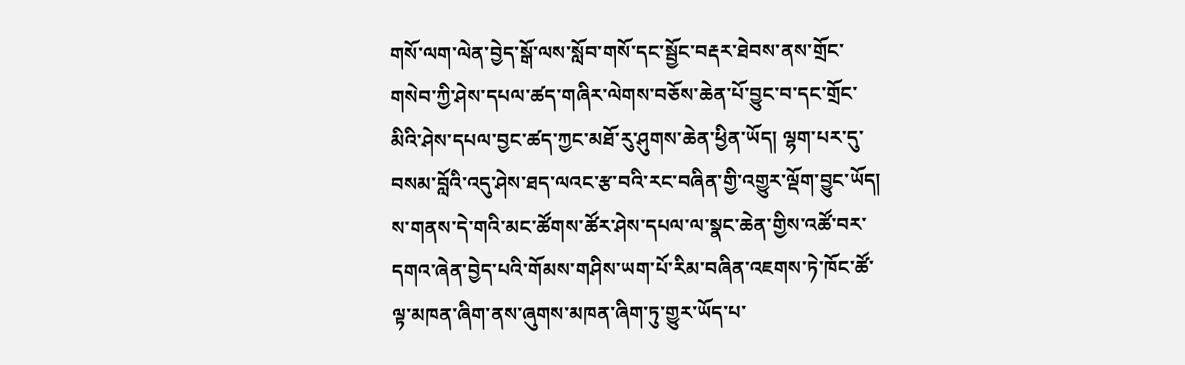གསོ་ལག་ལེན་བྱེད་སྒོ་ལས་སློབ་གསོ་དང་སྦྱོང་བརྡར་ཐེབས་ནས་གྲོང་གསེབ་ཀྱི་ཤེས་དཔལ་ཚད་གཞིར་ལེགས་བཅོས་ཆེན་པོ་བྱུང་བ་དང་གྲོང་མིའི་ཤེས་དཔལ་བྱང་ཚད་ཀྱང་མཐོ་རུ་ཤུགས་ཆེན་ཕྱིན་ཡོད། ལྷག་པར་དུ་བསམ་བློའི་འདུ་ཤེས་ཐད་ལའང་རྩ་བའི་རང་བཞིན་གྱི་འགྱུར་ལྡོག་བྱུང་ཡོད། ས་གནས་དེ་གའི་མང་ཚོགས་ཚོར་ཤེས་དཔལ་ལ་སྣང་ཆེན་གྱིས་འཚོ་བར་དགའ་ཞེན་བྱེད་པའི་གོམས་གཤིས་ཡག་པོ་རིམ་བཞིན་འཇགས་ཏེ་ཁོང་ཚོ་ལྟ་མཁན་ཞིག་ནས་ཞུགས་མཁན་ཞིག་ཏུ་གྱུར་ཡོད་པ་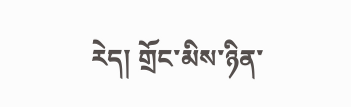རེད། གྲོང་མིས་ཉིན་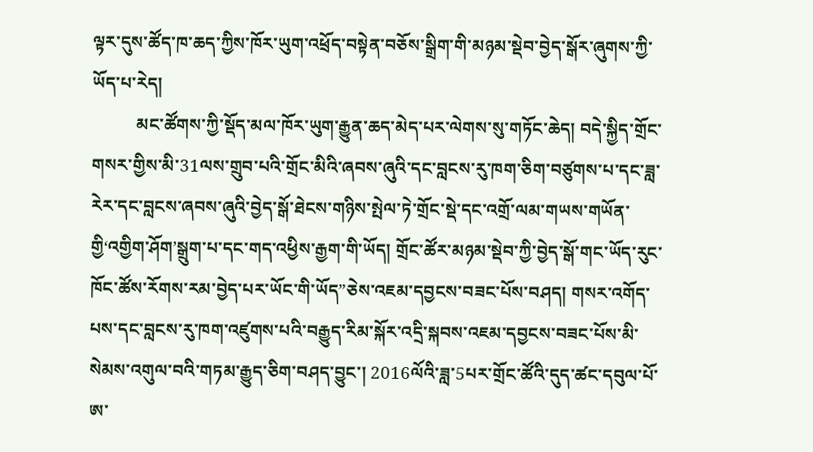ལྟར་དུས་ཚོད་ཁ་ཆད་ཀྱིས་ཁོར་ཡུག་འཕྲོད་བསྟེན་བཅོས་སྒྲིག་གི་མཉམ་སྡེབ་བྱེད་སྒོར་ཞུགས་ཀྱི་ཡོད་པ་རེད།
          མང་ཚོགས་ཀྱི་སྡོད་མལ་ཁོར་ཡུག་རྒྱུན་ཆད་མེད་པར་ལེགས་སུ་གཏོང་ཆེད། བདེ་སྐྱིད་གྲོང་གསར་གྱིས་མི་31ལས་གྲུབ་པའི་གྲོང་མིའི་ཞབས་ཞུའི་དང་བླངས་རུ་ཁག་ཅིག་བཙུགས་པ་དང་ཟླ་རེར་དང་བླངས་ཞབས་ཞུའི་བྱེད་སྒོ་ཐེངས་གཉིས་སྤེལ་ཏེ་གྲོང་སྡེ་དང་འགྲོ་ལམ་གཡས་གཡོན་གྱི‘འགྱིག་ཤོག’སྒྲུག་པ་དང་གད་འཕྱིས་རྒྱག་གི་ཡོད། གྲོང་ཚོར་མཉམ་སྡེབ་ཀྱི་བྱེད་སྒོ་གང་ཡོད་རུང་ཁོང་ཚོས་རོགས་རམ་བྱེད་པར་ཡོང་གི་ཡོད”ཅེས་འཇམ་དབྱངས་བཟང་པོས་བཤད། གསར་འགོད་པས་དང་བླངས་རུ་ཁག་འཛུགས་པའི་བརྒྱུད་རིམ་སྐོར་འདྲི་སྐབས་འཇམ་དབྱངས་བཟང་པོས་མི་སེམས་འགུལ་བའི་གཏམ་རྒྱུད་ཅིག་བཤད་བྱུང་། 2016ལོའི་ཟླ་5པར་གྲོང་ཚོའི་དུད་ཚང་དབུལ་པོ་ཨ་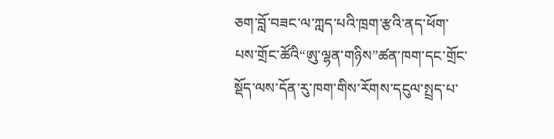ཅག་བློ་བཟང་ལ་ཀླད་པའི་ཁྲག་རྩའི་ནད་ཕོག་པས་གྲོང་ཚོའི“ཨུ་ལྷན་གཉིས”ཚན་ཁག་དང་གྲོང་སྡོད་ལས་དོན་རུ་ཁག་གིས་རོགས་དངུལ་སྤྲད་པ་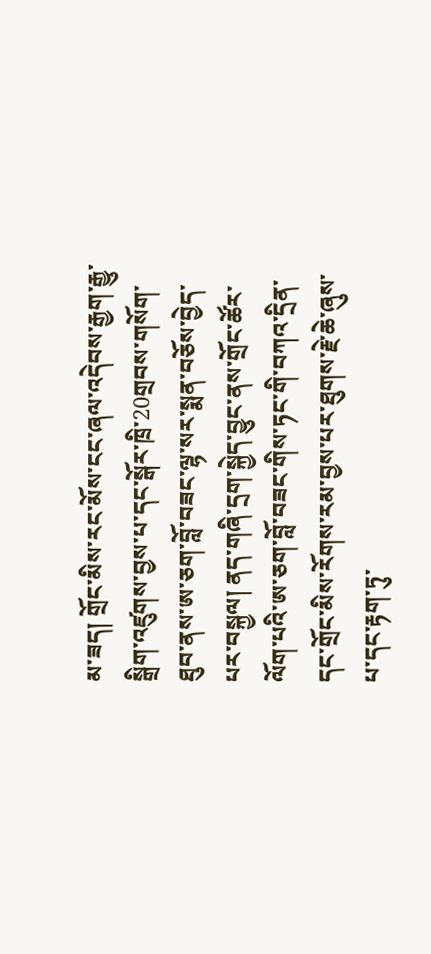མ་ཟད། གྲོང་མིས་རང་མོས་ངང་ཞལ་འདེབས་རྒྱག་རྒྱུ་སྒྲིག་འཛུགས་བྱས་པ་དང་སྒོར་ཁྲི་20གྲབས་གསོག་ཐུབ་ནས་ཨ་ཅག་བློ་བཟང་ལྷ་སར་སྨན་བཅོས་བྱེད་པར་བསྐྱལ། ནད་གཞི་དྲག་སྐྱེད་བྱུང་ནས་གྲོང་ཚོར་ལོག་པའི་ཨ་ཅག་བློ་བཟང་གིས་ཏང་གི་བཀའ་དྲིན་དང་གྲོང་མིས་རོགས་རམ་བྱས་པར་ཐུགས་རྗེ་ཆེ་ཞུས་པ་དང་རྟག་ཏུ་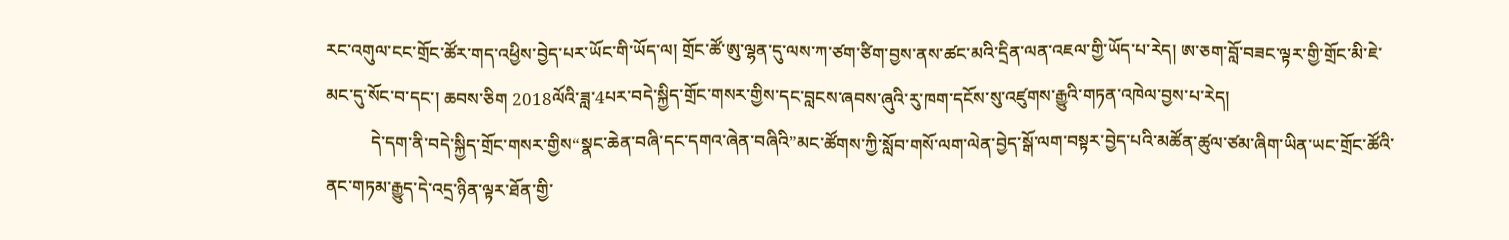རང་འགུལ་ངང་གྲོང་ཚོར་གད་འཕྱིས་བྱེད་པར་ཡོང་གི་ཡོད་ལ། གྲོང་ཚོ་ཨུ་ལྷན་དུ་ལས་ཀ་ཙག་ཙིག་བྱས་ནས་ཚང་མའི་དྲིན་ལན་འཇལ་གྱི་ཡོད་པ་རེད། ཨ་ཅག་བློ་བཟང་ལྟར་གྱི་གྲོང་མི་ཇེ་མང་དུ་སོང་བ་དང་། ཆབས་ཅིག 2018ལོའི་ཟླ་4པར་བདེ་སྐྱིད་གྲོང་གསར་གྱིས་དང་བླངས་ཞབས་ཞུའི་རུ་ཁག་དངོས་སུ་འཛུགས་རྒྱུའི་གཏན་འཁེལ་བྱས་པ་རེད།
          དེ་དག་ནི་བདེ་སྐྱིད་གྲོང་གསར་གྱིས“སྣང་ཆེན་བཞི་དང་དགའ་ཞེན་བཞིའི”མང་ཚོགས་ཀྱི་སློབ་གསོ་ལག་ལེན་བྱེད་སྒོ་ལག་བསྟར་བྱེད་པའི་མཚོན་ཚུལ་ཙམ་ཞིག་ཡིན་ཡང་གྲོང་ཚོའི་ནང་གཏམ་རྒྱུད་དེ་འདྲ་ཉིན་ལྟར་ཐོན་གྱི་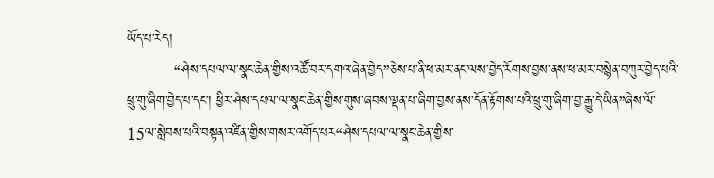ཡོད་པ་རེད།
          “ཤེས་དཔལ་ལ་སྣང་ཆེན་གྱིས་འཚོ་བར་དགའ་ཞེན་བྱེད”ཅེས་པ་ནི་ཕ་མར་ནང་ལས་བྱེད་རོགས་བྱས་ནས་ཕ་མར་བསྙེན་བཀུར་བྱེད་པའི་ཕྲུ་གུ་ཞིག་བྱེད་པ་དང་། ཕྱིར་ཤེས་དཔལ་ལ་སྣང་ཆེན་གྱིས་གུས་ཞབས་ལྡན་པ་ཞིག་བྱས་ནས་དོན་རྟོགས་པའི་ཕྲུ་གུ་ཞིག་བྱ་རྒྱུ་དེ་ཡིན”ཞེས་ལོ་15ལ་སླེབས་པའི་བསྟན་འཛིན་གྱིས་གསར་འགོད་པར“ཤེས་དཔལ་ལ་སྣང་ཆེན་གྱིས་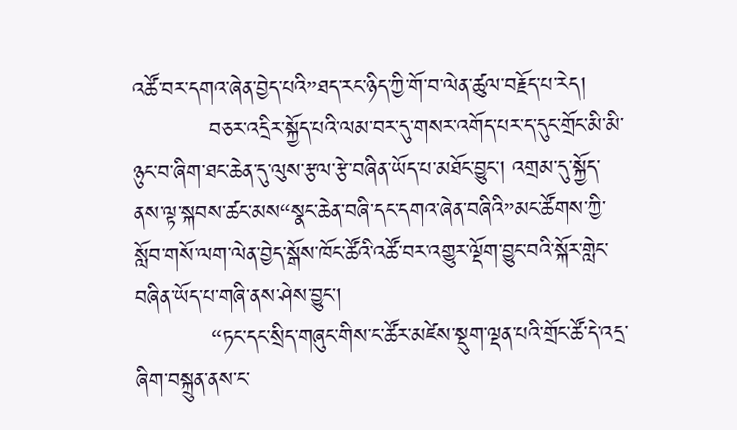འཚོ་བར་དགའ་ཞེན་བྱེད་པའི”ཐད་རང་ཉིད་ཀྱི་གོ་བ་ལེན་ཚུལ་བརྗོད་པ་རེད།
          བཅར་འདྲིར་སྐྱོད་པའི་ལམ་བར་དུ་གསར་འགོད་པར་ད་དུང་གྲོང་མི་མི་ཉུང་བ་ཞིག་ཐང་ཆེན་དུ་ལུས་རྩལ་རྩེ་བཞིན་ཡོད་པ་མཐོང་བྱུང་། འགྲམ་དུ་སྐྱོད་ནས་ལྟ་སྐབས་ཚང་མས“སྣང་ཆེན་བཞི་དང་དགའ་ཞེན་བཞིའི”མང་ཚོགས་ཀྱི་སློབ་གསོ་ལག་ལེན་བྱེད་སྒོས་ཁོང་ཚོའི་འཚོ་བར་འགྱུར་ལྡོག་བྱུང་བའི་སྐོར་གླེང་བཞིན་ཡོད་པ་གཞི་ནས་ཤེས་བྱུང་།
          “ཏང་དང་སྲིད་གཞུང་གིས་ང་ཚོར་མཛེས་སྡུག་ལྡན་པའི་གྲོང་ཚོ་དེ་འདྲ་ཞིག་བསྐྲུན་ནས་ང་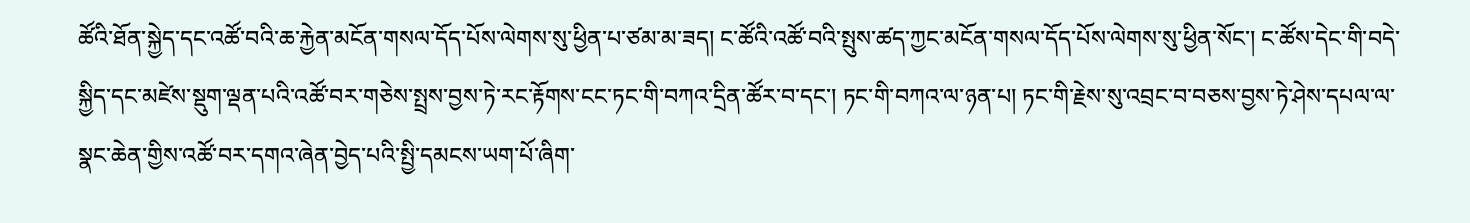ཚོའི་ཐོན་སྐྱེད་དང་འཚོ་བའི་ཆ་རྐྱེན་མངོན་གསལ་དོད་པོས་ལེགས་སུ་ཕྱིན་པ་ཙམ་མ་ཟད། ང་ཚོའི་འཚོ་བའི་སྤུས་ཚད་ཀྱང་མངོན་གསལ་དོད་པོས་ལེགས་སུ་ཕྱིན་སོང་། ང་ཚོས་དེང་གི་བདེ་སྐྱིད་དང་མཛེས་སྡུག་ལྡན་པའི་འཚོ་བར་གཅེས་སྤྲས་བྱས་ཏེ་རང་རྟོགས་ངང་ཏང་གི་བཀའ་དྲིན་ཚོར་བ་དང་། ཏང་གི་བཀའ་ལ་ཉན་པ། ཏང་གི་རྗེས་སུ་འབྲང་བ་བཅས་བྱས་ཏེ་ཤེས་དཔལ་ལ་སྣང་ཆེན་གྱིས་འཚོ་བར་དགའ་ཞེན་བྱེད་པའི་སྤྱི་དམངས་ཡག་པོ་ཞིག་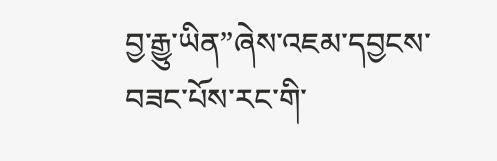བྱ་རྒྱུ་ཡིན”ཞེས་འཇམ་དབྱངས་བཟང་པོས་རང་གི་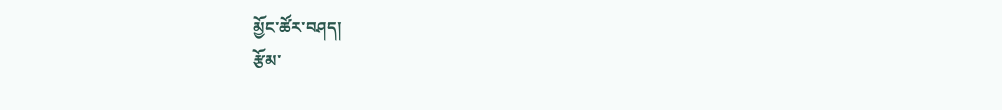མྱོང་ཚོར་བཤད།
རྩོམ་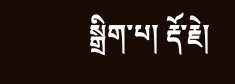སྒྲིག་པ། རྡོ་རྗེ།